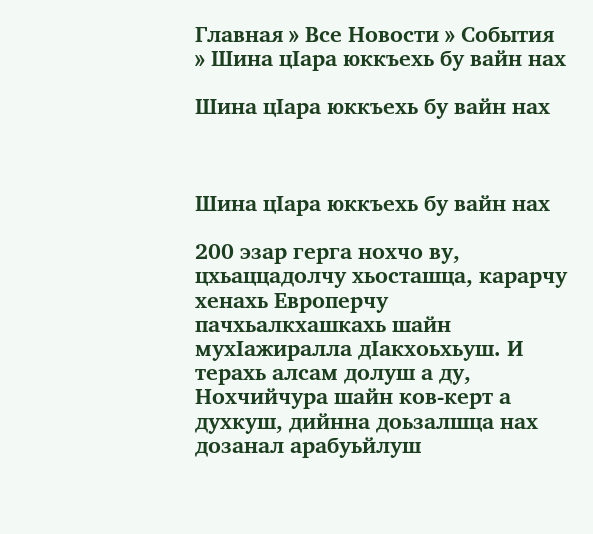Главная » Все Новости » События » Шина цIара юккъехь бу вайн нах

Шина цIара юккъехь бу вайн нах



Шина цIара юккъехь бу вайн нах

200 эзар герга нохчо ву, цхьаццадолчу хьосташца, карарчу хенахь Европерчу пачхьалкхашкахь шайн мухIажиралла дIакхоьхьуш. И терахь алсам долуш а ду, Нохчийчура шайн ков-керт а духкуш, дийнна доьзалшца нах дозанал арабуьйлуш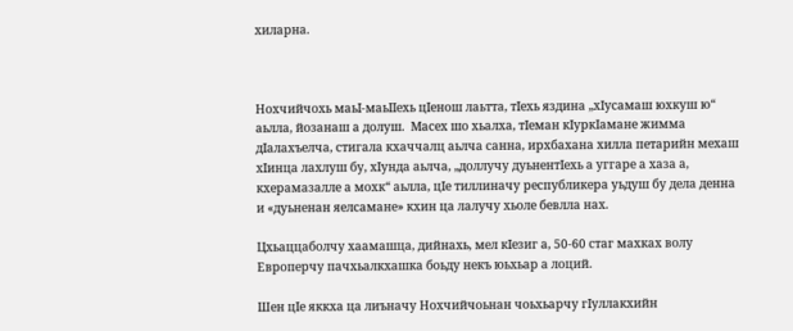хиларна.



Нохчийчохь маьI-маьIIехь цIенош лаьтта, тIехь яздина „хIусамаш юхкуш ю“ аьлла, йозанаш а долуш.  Масех шо хьалха, тIеман кIуркIамане жимма дIалахъелча, стигала кхаччалц аьлча санна, ирхбахана хилла петарийн мехаш хIинца лахлуш бу, хIунда аьлча, „доллучу дуьнентIехь а уггаре а хаза а, кхерамазалле а мохк“ аьлла, цIе тиллиначу республикера уьдуш бу дела денна и «дуьненан яелсамане» кхин ца лалучу хьоле бевлла нах.

Цхьаццаболчу хаамашца, дийнахь, мел кIезиг а, 50-60 стаг махках волу Европерчу пачхьалкхашка боьду некъ юьхьар а лоций.

Шен цIе яккха ца лиъначу Нохчийчоьнан чоьхьарчу гIуллакхийн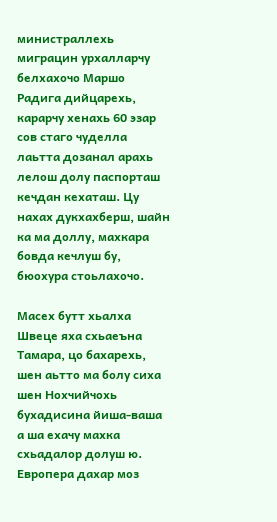министраллехь миграцин урхалларчу белхахочо Маршо Радига дийцарехь, карарчу хенахь 60 эзар сов стаго чуделла лаьтта дозанал арахь лелош долу паспорташ кечдан кехаташ. Цу нахах дукхахберш, шайн ка ма доллу, махкара бовда кечлуш бу, бюохура стоьлахочо.

Масех бутт хьалха Швеце яха схьаеъна Тамара, цо бахарехь, шен аьтто ма болу сиха шен Нохчийчохь бухадисина йиша-ваша а ша ехачу махка схьадалор долуш ю.  Европера дахар моз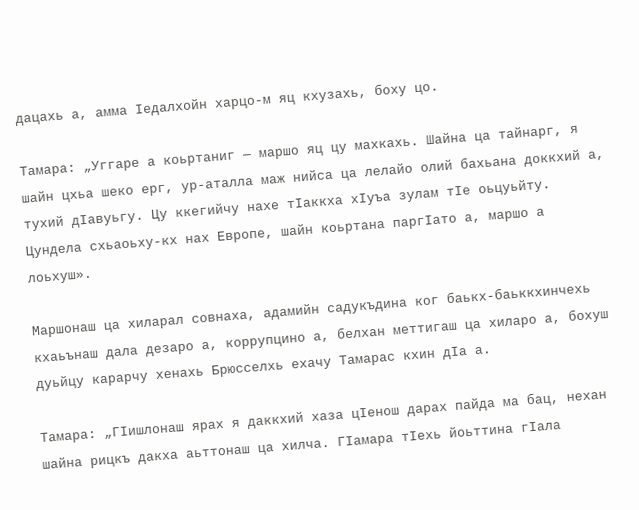дацахь а, амма Iедалхойн харцо-м яц кхузахь, боху цо.

Тамара: „Уггаре а коьртаниг — маршо яц цу махкахь. Шайна ца тайнарг, я шайн цхьа шеко ерг, ур-аталла маж нийса ца лелайо олий бахьана доккхий а, тухий дIавуьгу. Цу ккегийчу нахе тIаккха хIуъа зулам тIе оьцуьйту. Цундела схьаоьху-кх нах Европе, шайн коьртана паргIато а, маршо а лоьхуш».

Маршонаш ца хиларал совнаха, адамийн садукъдина ког баькх-баьккхинчехь кхаьънаш дала дезаро а, коррупцино а, белхан меттигаш ца хиларо а, бохуш дуьйцу карарчу хенахь Брюсселхь ехачу Тамарас кхин дIа а.

Тамара: „ГIишлонаш ярах я даккхий хаза цIенош дарах пайда ма бац, нехан шайна рицкъ дакха аьттонаш ца хилча. ГIамара тIехь йоьттина гIала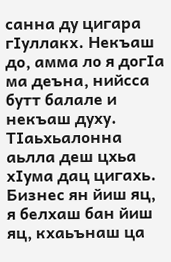санна ду цигара гIуллакх. Некъаш до, амма ло я догIа ма деъна, нийсса бутт балале и некъаш духу. ТIаьхьалонна аьлла деш цхьа хIума дац цигахь. Бизнес ян йиш яц, я белхаш бан йиш яц, кхаьънаш ца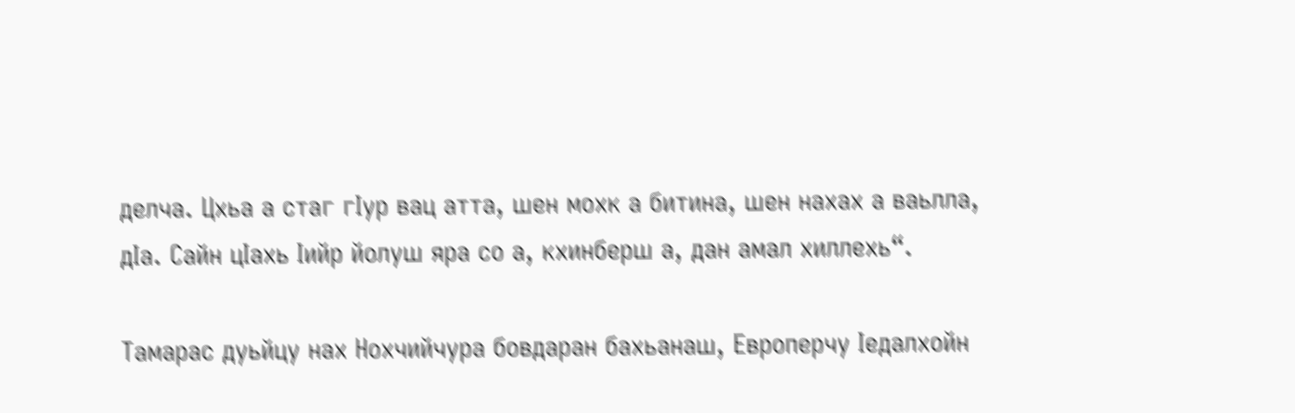делча. Цхьа а стаг гIур вац атта, шен мохк а битина, шен нахах а ваьлла, дIа. Сайн цIахь Iийр йолуш яра со а, кхинберш а, дан амал хиллехь“.

Тамарас дуьйцу нах Нохчийчура бовдаран бахьанаш, Европерчу Iедалхойн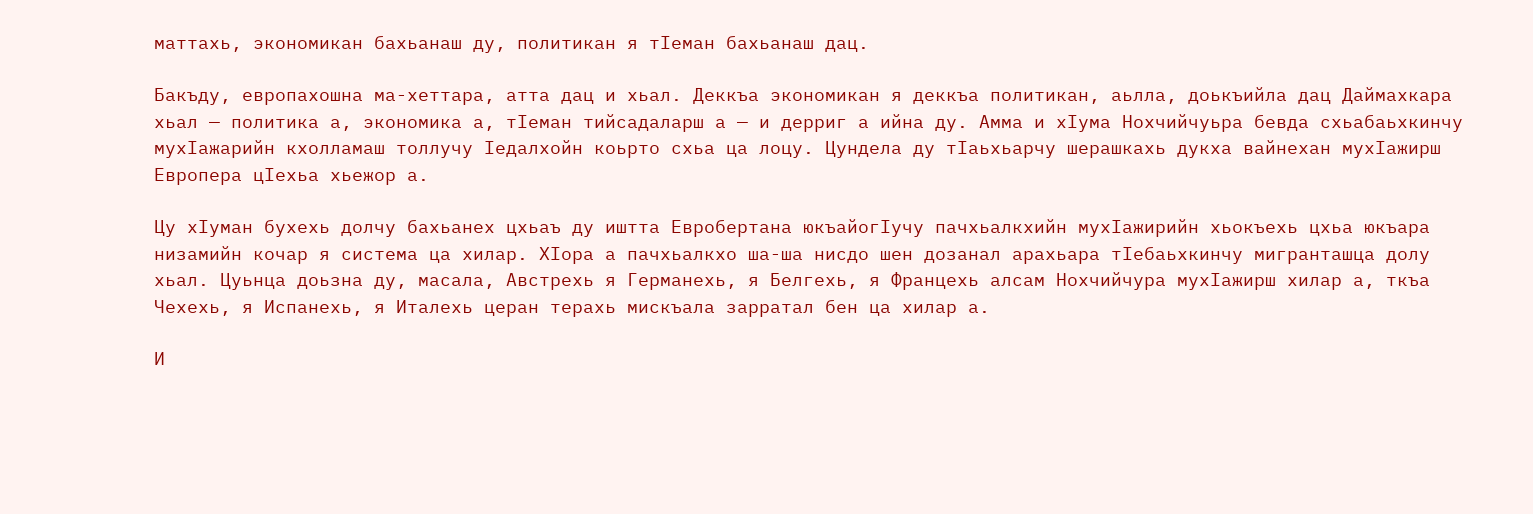маттахь, экономикан бахьанаш ду, политикан я тIеман бахьанаш дац.

Бакъду, европахошна ма-хеттара, атта дац и хьал. Деккъа экономикан я деккъа политикан, аьлла, доькъийла дац Даймахкара хьал — политика а, экономика а, тIеман тийсадаларш а — и дерриг а ийна ду. Амма и хIума Нохчийчуьра бевда схьабаьхкинчу мухIажарийн кхолламаш толлучу Iедалхойн коьрто схьа ца лоцу. Цундела ду тIаьхьарчу шерашкахь дукха вайнехан мухIажирш Европера цIехьа хьежор а.

Цу хIуман бухехь долчу бахьанех цхьаъ ду иштта Евробертана юкъайогIучу пачхьалкхийн мухIажирийн хьокъехь цхьа юкъара низамийн кочар я система ца хилар. ХIора а пачхьалкхо ша-ша нисдо шен дозанал арахьара тIебаьхкинчу мигранташца долу хьал. Цуьнца доьзна ду, масала, Австрехь я Германехь, я Белгехь, я Францехь алсам Нохчийчура мухIажирш хилар а, ткъа Чехехь, я Испанехь, я Италехь церан терахь мискъала зарратал бен ца хилар а.

И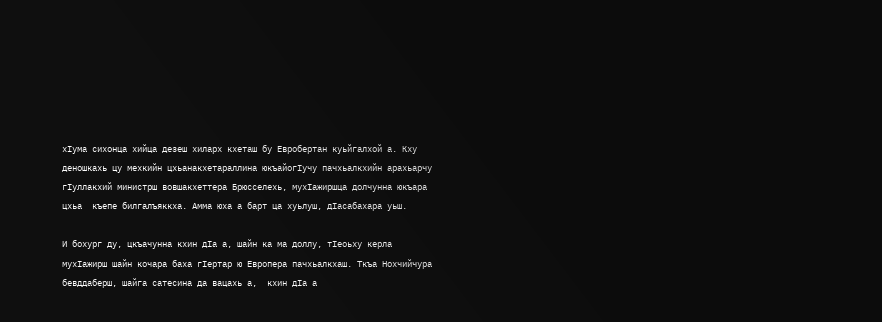хIума сихонца хийца дезеш хиларх кхеташ бу Евробертан куьйгалхой а. Кху деношкахь цу мехкийн цхьанакхетараллина юкъайогIучу пачхьалкхийн арахьарчу гIуллакхий министрш вовшакхеттера Брюсселехь, мухIажиршца долчунна юкъара цхьа  къепе билгалъяккха. Амма юха а барт ца хуьлуш, дIасабахара уьш.

И бохург ду, цкъачунна кхин дIа а, шайн ка ма доллу, тIеоьху керла мухIажирш шайн кочара баха гIертар ю Европера пачхьалкхаш. Ткъа Нохчийчура бевддаберш, шайга сатесина да вацахь а,  кхин дIа а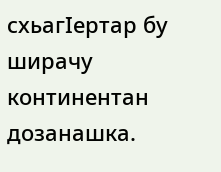схьагIертар бу ширачу континентан дозанашка.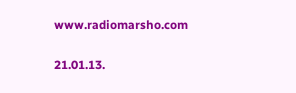www.radiomarsho.com

21.01.13.